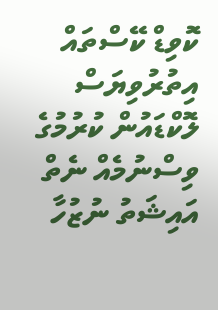ކޮވިޑް ކޭސްތައް އިތުރުވިޔަސް ލޮކްޑައުން ކުރުމުގެ ވިސްނުމެއް ނެތް
އައިޝަތު ނުޒުހާ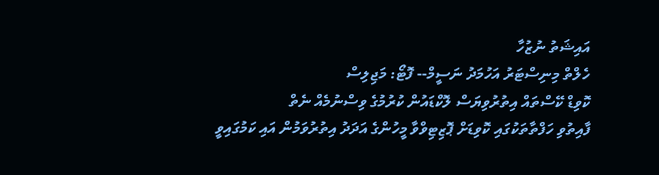އައިޝަތު ނުޒުހާ
ހެލްތް މިނިސްޓަރު އަހުމަދު ނަސީމް-- ފޮޓޯ: މަޖިލިސް
ކޮވިޑް ކޭސްތައް އިތުރުވިޔަސް ލޮކްޑައުން ކުރުމުގެ ވިސްނުމެއް ނެތް
ފާއިތުވި ހަފްތާތަކުގައި ކޮވިޑަށް ޕޮޒިޓިވްވާ މީހުންގެ އަދަދު އިތުރުވަމުން އައި ކަމުގައިވީ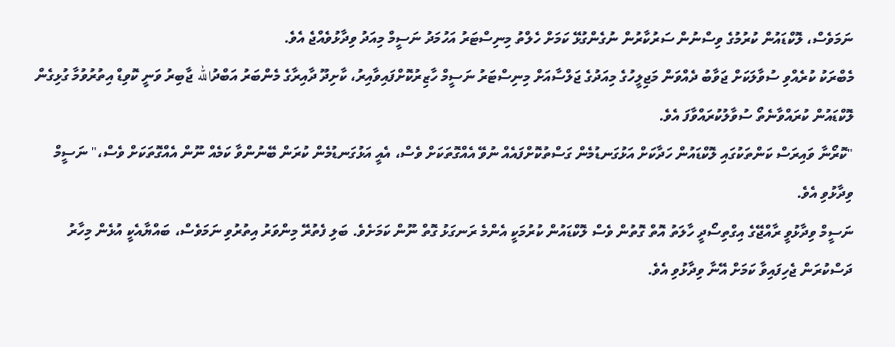ނަމަވެސް، ލޮކްޑައުން ކުރުމުގެ ވިސްނުން ސަރުކާރުން ނުގެންގުޅޭ ކަމަށް ހެލްތު މިނިސްޓަރު އަހުމަދު ނަސީމް މިއަދު ވިދާޅުވެއްޖެ އެވެ.
މެބްރަކު ކުރެއްވި ސުވާލަކަށް ޖަވާބު ދެއްވަން މަޖިލީހުގެ މިއަދުގެ ޖަލްސާއަށް މިނިސްޓަރު ނަސީމް ހާޒިރުކޮށްފައިވާއިރު، ކާށިދޫ ދާއިރާގެ މެންބަރު އަބްދުالله ޖާބިރު ވަނީ ކޮވިޑް އިތުރުވުމާ ގުޅިގެން ލޮކްޑައުން ކުރައްވާނެތޯ ސުވާލުކުރައްވާފަ އެވެ.
"ކޮރޯނާ ވައިރަސް ކަންތަކުގައި ލޮކްޑައުން ހަދާކަށް އަޅުގަނޑުމެން ގަސްތުކޮށްފައެއް ނުވޭ އެއްގޮތަކަށް ވެސް، އެއީ އަޅުގަނޑުމެން ކުރަން ބޭނުންވާ ކަމެއް ނޫން އެއްގޮތަކަށް ވެސް،" ނަސީމް ވިދާޅުވި އެވެ.
ނަސީމް ވިދާޅުވީ ރާއްޖޭގެ އިގްތިސޯދީ ހާލަތު އޮތް ގޮތުން ވެސް ލޮކްޑައުން ކުރުމަކީ އެންމެ ރަނގަޅު ގޮތް ނޫން ކަމަށެވެ. ބަލި ފެތުރޭ މިންވަރު އިތުރުވި ނަމަވެސް، ބައްޔާއެކީ އުޅެން މިހާރު ދަސްކުރަން ޖެހިފައިވާ ކަމަށް އޭނާ ވިދާޅުވި އެވެ.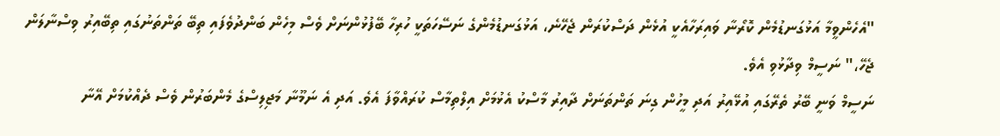"އެހެންވީމާ އަޅުގަނޑުމެން ކޮރޯނާ ވައިރަހާއެކީ އުޅެން ދަސްކުރަން ޖެހޭނެ، އަޅުގަނޑުމެންގެ ނަސޭހަތަކީ ހުރިހާ ބޭފުޅުންނަށް ވެސް މިހެން ބަންދުވެފައި ތިބޭ ތަންތަނުގައި ތިބޭއިރު ވިސްނާލަން ޖެހޭ،" ނަސީމް ވިދާޅުވި އެވެ.
ނަސީމް ވަނީ ބޭރު ތެރޭގައި އުޅޭއިރު އަދި މީހުން ގިނަ ތަންތަނަށް ދާއިރު މާސްކު އެޅުމަށް އިލްތިމާސް ކުރައްވާފަ އެވެ. އަދި އެ ނަމޫނާ މަޖިލިސްގެ މެންބަރުން ވެސް ދެއްކުމަށް އޭނާ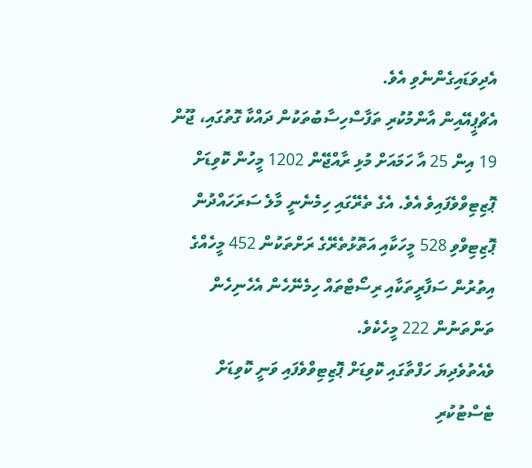އެދިވަޑައިގެންނެވި އެވެ.
އެޗްޕީއޭއިން އާންމުކުރި ތަފާސްހިސާބުތަކުން ދައްކާ ގޮތުގައި، ޖޫން 19 އިން 25 އާ ހަމައަށް މުޅި ރާއްޖޭން 1202 މީހުން ކޮވިޑަށް ޕޮޒިޓިވްވެފައިވެ އެވެ. އެގެ ތެރޭގައި ހިމެނެނީ މާލެ ސަރަހައްދުން ޕޮޒިޓިވްވި 528 މީހަކާއި އަތޮޅުތެރޭގެ ރަށްތަކުން 452 މީހެއްގެ އިތުރުން ސަފާރީތަކާއި ރިސޯޓްތައް ހިމެނޭހެން އެހެނިހެން ތަންތަނުން 222 މީހެކެވެ.
ވެއެތުވެދިޔަ ހަފްތާގައި ކޮވިޑަށް ޕޮޒިޓިވްވެފައި ވަނީ ކޮވިޑަށް ޓެސްޓުކުރި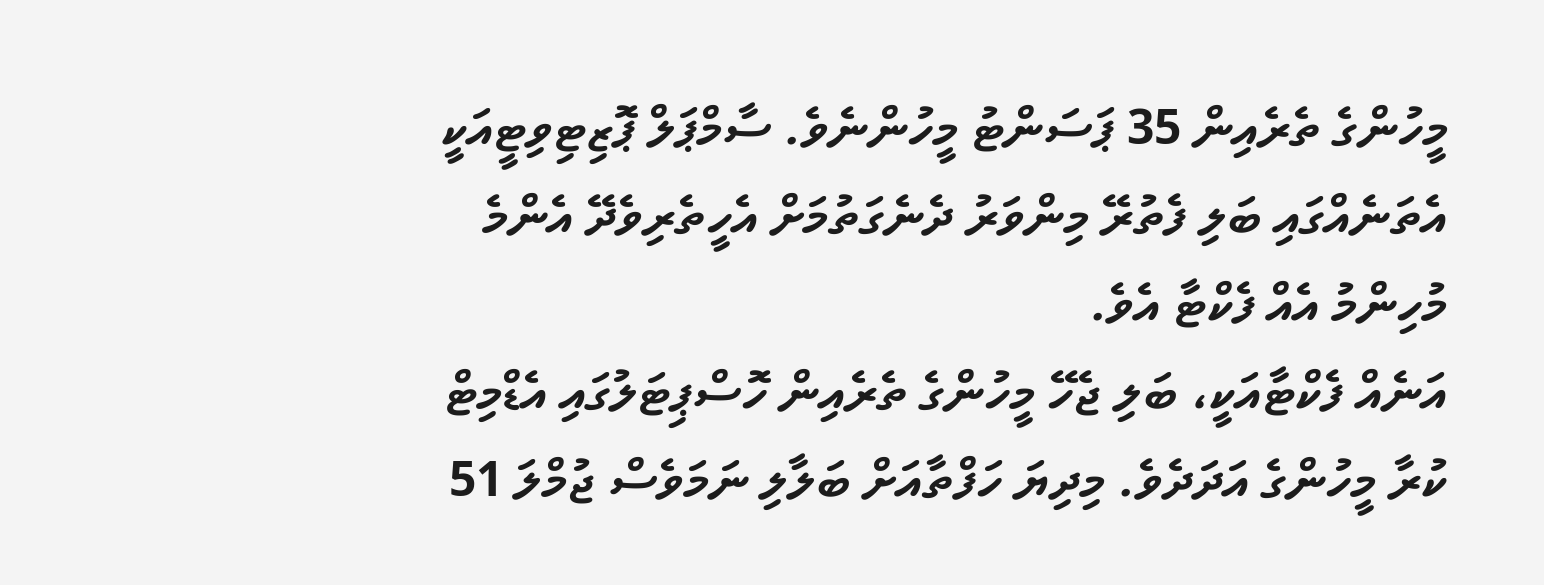މީހުންގެ ތެރެއިން 35 ޕަސަންޓު މީހުންނެވެ. ސާމްޕަލް ޕޮޒިޓިވިޓީއަކީ އެތަނެއްގައި ބަލި ފެތުރޭ މިންވަރު ދެނެގަތުމަށް އެހީތެރިވެދޭ އެންމެ މުހިންމު އެއް ފެކްޓާ އެވެ.
އަނެއް ފެކްޓާއަކީ، ބަލި ޖެހޭ މީހުންގެ ތެރެއިން ހޮސްޕިޓަލުގައި އެޑްމިޓް ކުރާ މީހުންގެ އަދަދެވެ. މިދިޔަ ހަފްތާއަށް ބަލާލި ނަމަވެސް ޖުމްލަ 51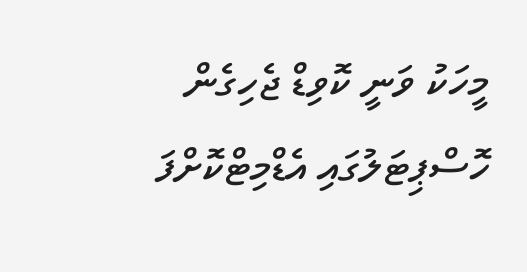މީހަކު ވަނީ ކޮވިޑް ޖެހިގެން ހޮސްޕިޓަލުގައި އެޑްމިޓްކޮށްފަ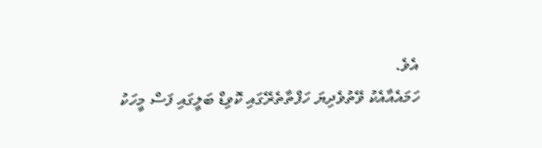އެވެ.
ހަމައެއާއެކު ވޭތުވެދިޔަ ހަފްތާތެރޭގައި ކޮވިޑް ބަލީގައި ފަސް މީހަކު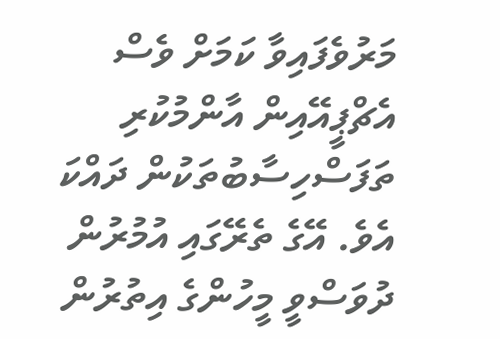މަރުވެފައިވާ ކަމަށް ވެސް އެޗްޕީއޭއިން އާންމުކުރި ތަފަސްހިސާބުތަކުން ދައްކަ އެވެ. އޭގެ ތެރޭގައި އުމުރުން ދުވަސްވީ މީހުންގެ އިތުރުން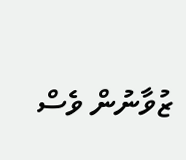ޒުވާނުން ވެސް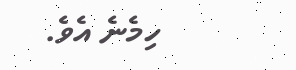ހިމެނެ އެވެ.